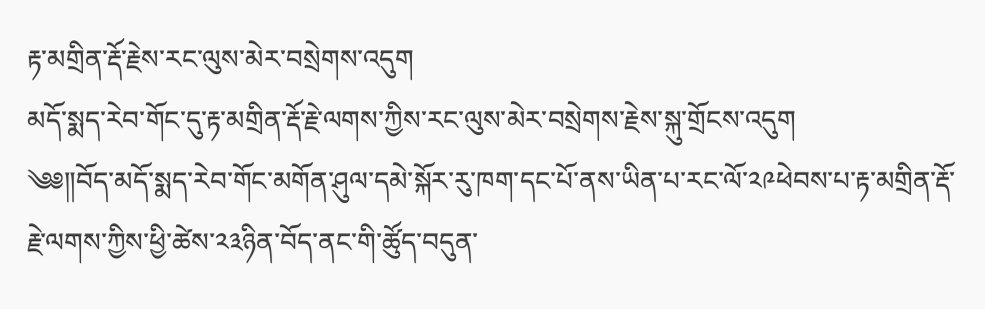རྟ་མགྲིན་རྡོ་རྗེས་རང་ལུས་མེར་བསྲེགས་འདུག
མདོ་སྨད་རེབ་གོང་དུ་རྟ་མགྲིན་རྡོ་རྗེ་ལགས་ཀྱིས་རང་ལུས་མེར་བསྲེགས་རྗེས་སྐུ་གྲོངས་འདུག
༄༅༎བོད་མདོ་སྨད་རེབ་གོང་མགོན་ཤུལ་དམེ་སྐོར་རུ་ཁག་དང་པོ་ནས་ཡིན་པ་རང་ལོ་༢༩ཕེབས་པ་རྟ་མགྲིན་རྡོ་རྗེ་ལགས་ཀྱིས་ཕྱི་ཚེས་༢༣ཉིན་བོད་ནང་གི་ཚོུད་བདུན་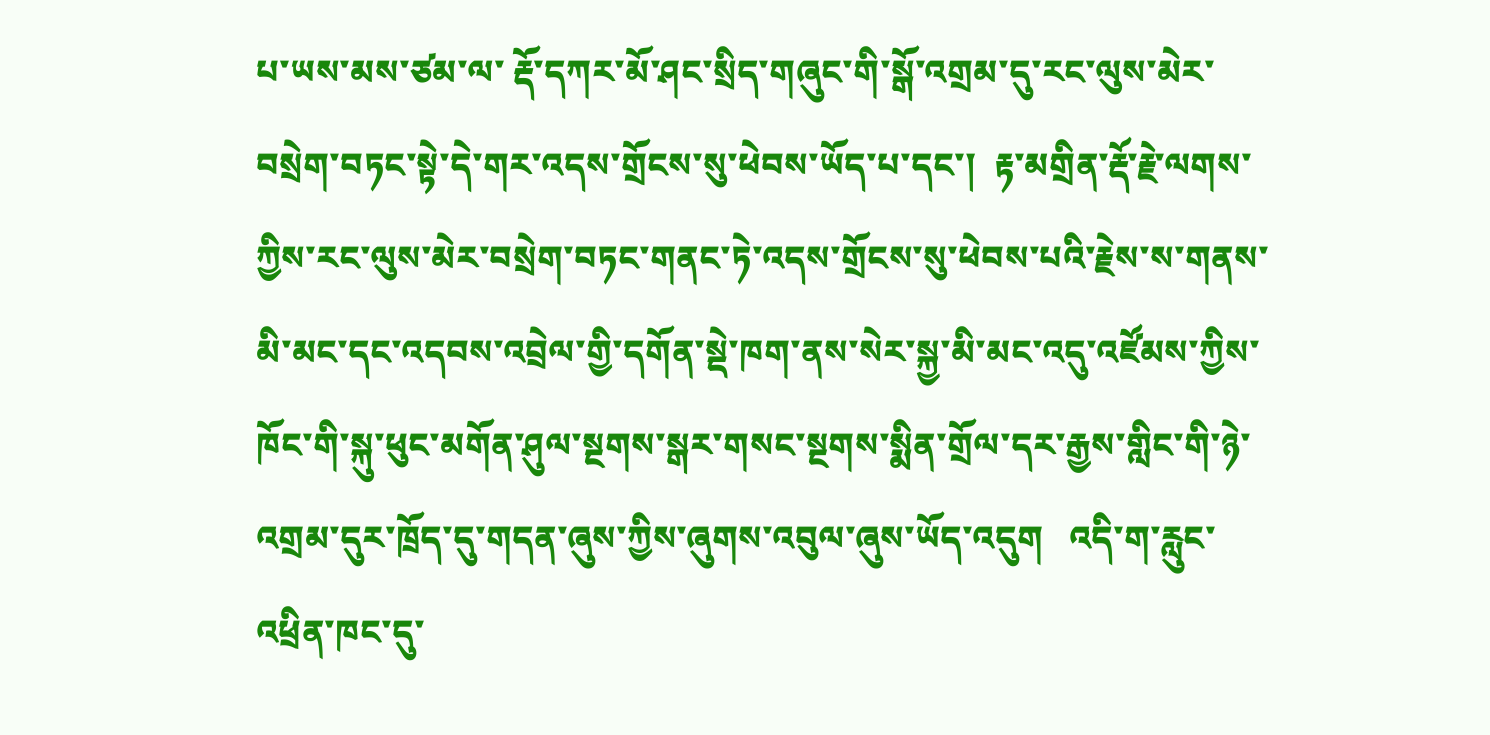པ་ཡས་མས་ཙམ་ལ་ རྡོ་དཀར་མོ་ཤང་སྲིད་གཞུང་གི་སྒོ་འགྲམ་དུ་རང་ལུས་མེར་བསྲེག་བཏང་སྟེ་དེ་གར་འདས་གྲོངས་སུ་ཕེབས་ཡོད་པ་དང་།  རྟ་མགྲིན་རྡོ་རྗེ་ལགས་ཀྱིས་རང་ལུས་མེར་བསྲེག་བཏང་གནང་ཏེ་འདས་གྲོངས་སུ་ཕེབས་པའི་རྗེས་ས་གནས་མི་མང་དང་འདབས་འབྲེལ་གྱི་དགོན་སྡེ་ཁག་ནས་སེར་སྐྱ་མི་མང་འདུ་འཛོམས་ཀྱིས་ཁོང་གི་སྐུ་ཕུང་མགོན་ཤུལ་སྔགས་སྒར་གསང་སྔགས་སྨིན་གྲོལ་དར་རྒྱས་གླིང་གི་ཉེ་འགྲམ་དུར་ཁྲོད་དུ་གདན་ཞུས་ཀྱིས་ཞུགས་འབུལ་ཞུས་ཡོད་འདུག   འདི་ག་རླུང་འཕྲིན་ཁང་དུ་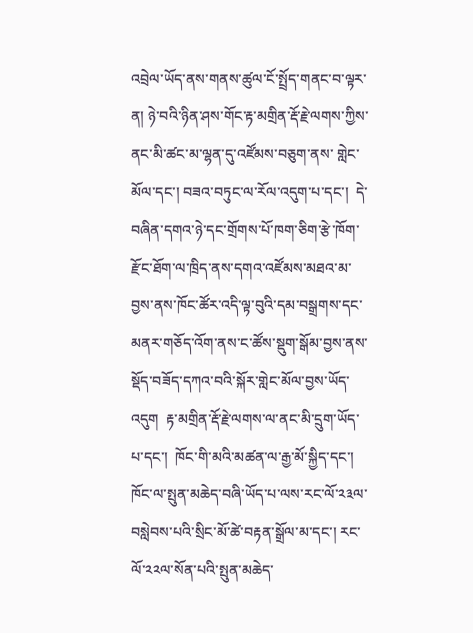འབྲེལ་ཡོད་ནས་གནས་ཚུལ་ངོ་སྤྲོད་གནང་བ་ལྟར་ན། ཉེ་བའི་ཉིན་ཤས་གོང་རྟ་མགྲིན་རྡོ་རྗེ་ལགས་ཀྱིས་ནང་མི་ཚང་མ་ལྷན་དུ་འཛོམས་བཅུག་ནས་ གླེང་མོལ་དང་། བཟའ་བཏུང་ལ་རོལ་འདུག་པ་དང་།  དེ་བཞིན་དགའ་ཉེ་དང་གྲོགས་པོ་ཁག་ཅིག་རྩེ་ཁོག་རྫོང་ཐོག་ལ་ཁྲིད་ནས་དགའ་འཛོམས་མཐའ་མ་བྱས་ནས་ཁོང་ཚོར་འདི་ལྟ་བུའི་དམ་བསྒྲགས་དང་མནར་གཅོད་འོག་ནས་ང་ཚོས་སྡུག་སྒོམ་བྱས་ནས་སྡོད་བཟོད་དཀའ་བའི་སྐོར་གླེང་མོལ་བྱས་ཡོད་འདུག  རྟ་མགྲིན་རྡོ་རྗེ་ལགས་ལ་ནང་མི་དྲུག་ཡོད་པ་དང་།  ཁོང་གི་མའི་མཚན་ལ་རྒྱ་མོ་སྐྱིད་དང་། ཁོང་ལ་སྤུན་མཆེད་བཞི་ཡོད་པ་ལས་རང་ལོ་༢༣ལ་བསླེབས་པའི་སྲིང་མོ་ཚེ་བརྟན་སྒྲོལ་མ་དང་། རང་ལོ་༢༢ལ་སོན་པའི་སྤུན་མཆེད་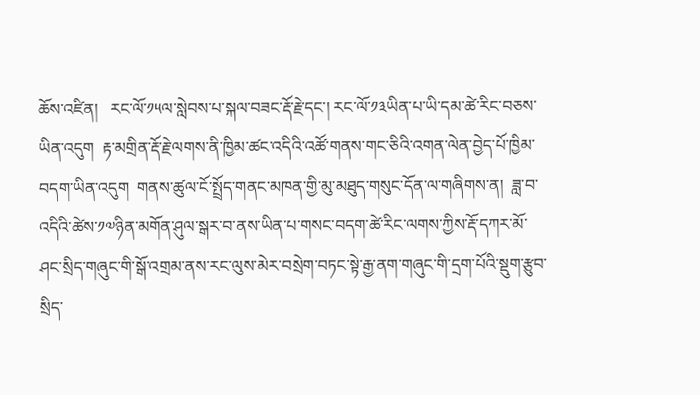ཆོས་འཛིན།   རང་ལོ་༡༥ལ་སླེབས་པ་སྐལ་བཟང་རྡོ་རྗེ་དང་། རང་ལོ་༡༣ཡིན་པ་ཡི་དམ་ཚེ་རིང་བཅས་ཡིན་འདུག  རྟ་མགྲིན་རྡོ་རྗེ་ལགས་ནི་ཁྱིམ་ཚང་འདིའི་འཚོ་གནས་གང་ཅིའི་འགན་ལེན་བྱེད་པོ་ཁྱིམ་བདག་ཡིན་འདུག  གནས་ཚུལ་ངོ་སྤྲོད་གནང་མཁན་གྱི་མུ་མཐུད་གསུང་དོན་ལ་གཞིགས་ན།  ཟླ་བ་འདིའི་ཚེས་༡༧ཉིན་མགོན་ཤུལ་སྒར་བ་ནས་ཡིན་པ་གསང་བདག་ཚེ་རིང་ལགས་ཀྱིས་རྡོ་དཀར་མོ་ཤང་སྲིད་གཞུང་གི་སྒོ་འགྲམ་ནས་རང་ལུས་མེར་བསྲེག་བཏང་སྟེ་རྒྱ་ནག་གཞུང་གི་དྲག་པོའི་སྡུག་རྩུབ་སྲིད་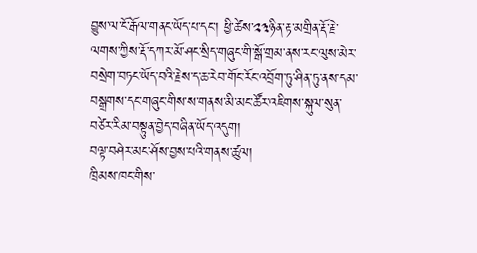བྱུས་ལ་ངོ་རྒོལ་གནང་ཡོད་པ་དང་། ཕྱི་ཚེས་༢༣ཉིན་རྟ་མགྲིན་རྡོ་རྗེ་ལགས་ཀྱིས་རྡོ་དཀར་མོ་ཤང་སྲིད་གཞུང་གི་སྒོ་གྲམ་ནས་རང་ལུས་མེར་བསྲེག་བཏང་ཡོད་བའི་རྗེས་ད་ཆ་རེབ་གོང་རོང་འབྲོག་ཏུ་ཤིན་ཏུ་ནས་དམ་བསྒྲགས་དང་གཞུང་གིས་ས་གནས་མི་མང་ཚོར་འཇིགས་སྐུལ་སུན་བཙེར་རིམ་བསྟུན་བྱེད་བཞིན་ཡོད་འདུག།
བལྟ་བཤེར་མང་ཤོས་བྱས་པའི་གནས་ཚུལ།
ཁྲིམས་ཁང་གིས་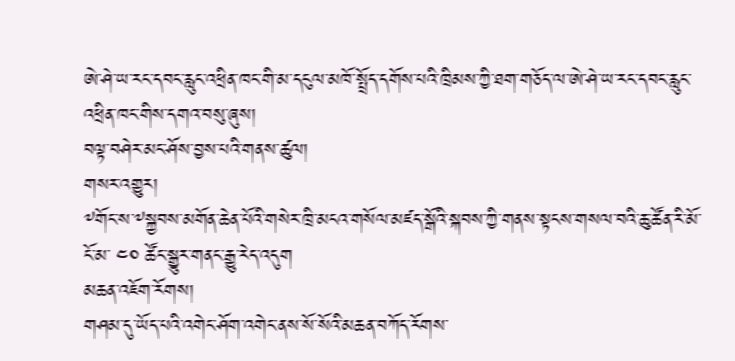ཨེ་ཤེ་ཡ་རང་དབང་རླུང་འཕྲིན་ཁང་གི་མ་དངུལ་མཁོ་སྤྲོད་དགོས་པའི་ཁྲིམས་ཀྱི་ཐག་གཅོད་ལ་ཨེ་ཤེ་ཡ་རང་དབང་རླུང་འཕྲིན་ཁང་གིས་དགའ་བསུ་ཞུས།
བལྟ་བཤེར་མང་ཤོས་བྱས་པའི་གནས་ཚུལ།
གསར་འགྱུར།
༸གོང་ས་༸སྐྱབས་མགོན་ཆེན་པོའི་གསེར་ཁྲི་མངའ་གསོལ་མཛད་སྒོའི་སྐབས་ཀྱི་གནས་སྟངས་གསལ་བའི་ཆུ་ཚོན་རི་མོ་ངོ་མ་ ༤༠ ཚོང་སྒྱུར་གནང་རྒྱུ་རེད་འདུག
མཆན་འཇོག་རོགས།
གཤམ་དུ་ཡོད་པའི་འགེང་ཤོག་འགེང་ནས་སོ་སོའི་མཆན་བཀོད་རོགས་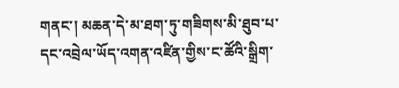གནང་། མཆན་དེ་མ་ཐག་ཏུ་གཟིགས་མི་ཐུབ་པ་དང་འབྲེལ་ཡོད་འགན་འཛིན་གྱིས་ང་ཚོའི་སྒྲིག་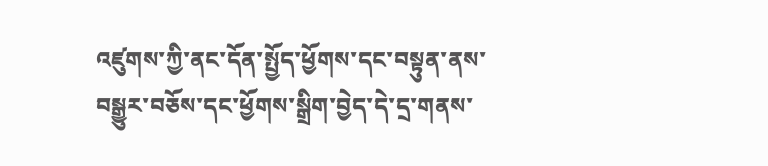འཛུགས་ཀྱི་ནང་དོན་སྤྱོད་ཕྱོགས་དང་བསྟུན་ནས་བསྒྱུར་བཅོས་དང་ཕྱོགས་སྒྲིག་བྱེད་དེ་དྲ་གནས་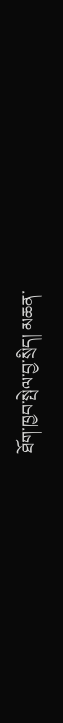ཐོག་ཁྱབ་སྤེལ་བྱ་སྲིད། མཆན་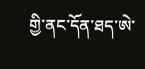གྱི་ནང་དོན་ཐད་ཨེ་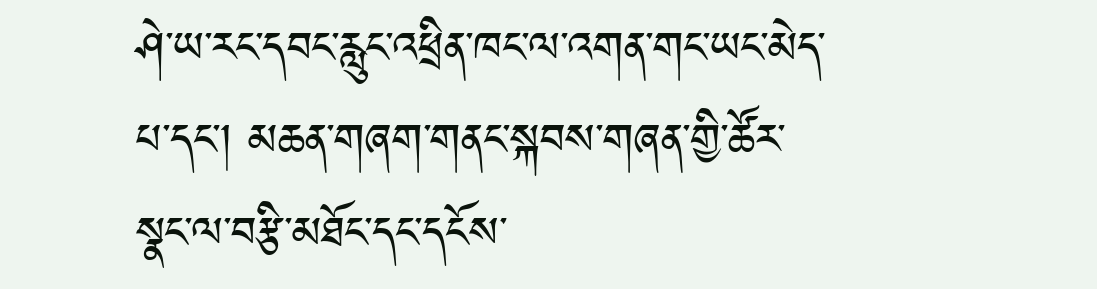ཤེ་ཡ་རང་དབང་རླུང་འཕྲིན་ཁང་ལ་འགན་གང་ཡང་མེད་པ་དང་། མཆན་གཞག་གནང་སྐབས་གཞན་གྱི་ཚོར་སྣང་ལ་བརྩི་མཐོང་དང་དངོས་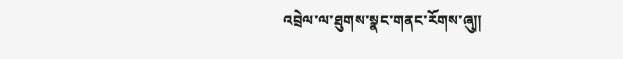འབྲེལ་ལ་ཐུགས་སྣང་གནང་རོགས་ཞུ༎